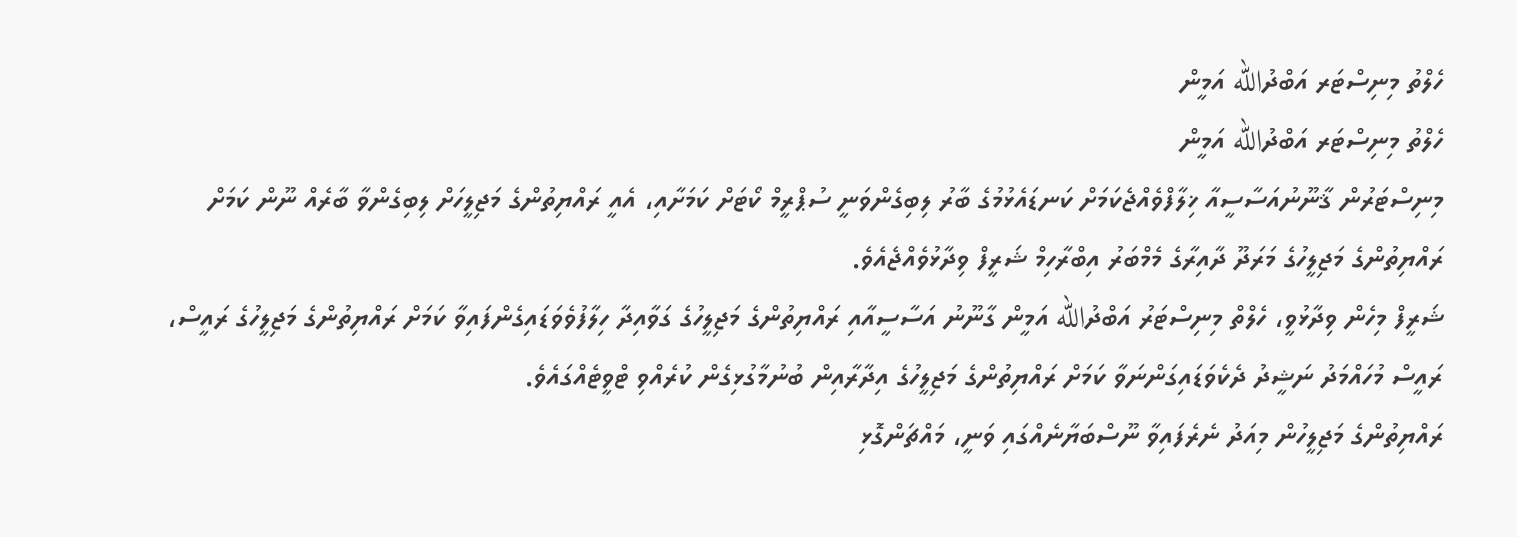ހެލްތު މިނިސްޓަރ އަބްދުالله އަމީން
ހެލްތު މިނިސްޓަރ އަބްދުالله އަމީން
މިނިސްޓަރުން ޤާނޫނުއަސާސީއާ ޚިލާފްވެއްޖެކަމަށް ކަނޑައެޅުމުގެ ބާރު ލިބިގެންވަނީ ސުޕްރީމް ކޯޓަށް ކަމަށާއި، އެއީ ރައްޔިތުންގެ މަޖިލީހަށް ލިބިގެންވާ ބާރެއް ނޫން ކަމަށް ރައްޔިތުންގެ މަޖިލީހުގެ މަރަދޫ ދާއިރާގެ މެމްބަރު އިބްރާހިމް ޝަރީފް ވިދާޅުވެއްޖެއެވެ.
ޝަރީފް މިހެން ވިދާޅުވީ، ހެލްތް މިނިސްޓަރު އަބްދުالله އަމީން ގާނޫނު އަސާސީއާއި ރައްޔިތުންގެ މަޖިލީހުގެ ގަވާއިދާ ހިލާފުވެވަޑައިގެންފައިވާ ކަމަށް ރައްޔިތުންގެ މަޖިލީހުގެ ރައީސް، ރައީސް މުހައްމަދު ނަޝީދު ދެކެވަޑައިގަންނަވާ ކަމަށް ރައްޔިތުންގެ މަޖިލީހުގެ އިދާރާއިން ބުނުމާގުޅިގެން ކުރެއްވި ޓްވީޓެއްގައެވެ.
ރައްޔިތުންގެ މަޖިލީހުން މިއަދު ނެރެފައިވާ ނޫސްބަޔާނެއްގައި ވަނީ، މައްޗަންގޮޅި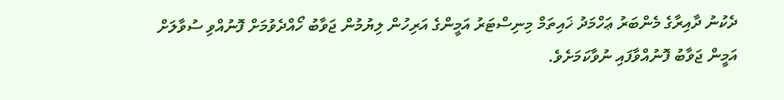ދެކުނު ދާއިރާގެ މެންބަރު ޢަހްމަދު ޚައިތަމް މިނިސްޓަރު އަމީންގެ އަރިހުން ލިޔުމުން ޖަވާބު ހޯއްދެވުމަށް ފޮނުއްވި ސުވާލަށް އަމީން ޖަވާބު ފޮނުއްވާފައި ނުވާކަމަށެވެ.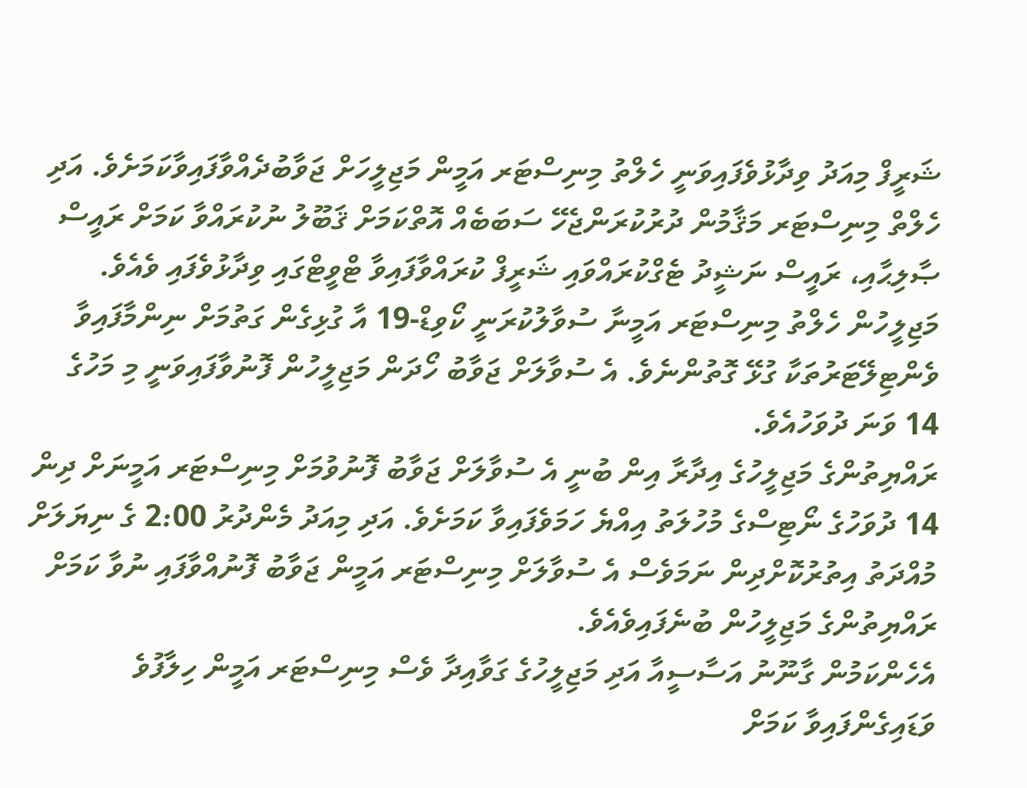ޝަރީފް މިއަދު ވިދާޅުވެފައިވަނީ ހެލްތު މިނިސްޓަރ އަމީން މަޖިލީހަށް ޖަވާބުދެއްވާފައިވާކަމަށެވެ. އަދި ހެލްތް މިނިސްޓަރ މަޤާމުން ދުރުކުރަންޖެހޭ ސަބަބެއް އޮތްކަމަށް ޤަބޫލު ނުކުރައްވާ ކަމަށް ރައީސް ޞާލިޙާއި، ރައީސް ނަޝީދު ޓެގްކުރައްވައި ޝަރީފް ކުރައްވާފައިވާ ޓްވީޓްގައި ވިދާޅުވެފައި ވެއެވެ.
މަޖިލީހުން ހެލްތު މިނިސްޓަރ އަމީނާ ސުވާލުކުރަނީ ކޯވިޑް-19 އާ ގުޅިގެން ގަތުމަށް ނިންމާފައިވާ ވެންޓިލޭޓަރުތަކާ ގުޅޭ ގޮތުންނެވެ. އެ ސުވާލަށް ޖަވާބު ހޯދަން މަޖިލީހުން ފޮނުވާފައިވަނީ މި މަހުގެ 14 ވަނަ ދުވަހުއެވެ.
ރައްޔިތުންގެ މަޖިލީހުގެ އިދާރާ އިން ބުނީ އެ ސުވާލަށް ޖަވާބު ފޮނުވުމަށް މިނިސްޓަރ އަމީނަށް ދިން 14 ދުވަހުގެ ނޯޓިސްގެ މުހުލަތު އިއްޔެ ހަމަވެފައިވާ ކަމަށެވެ. އަދި މިއަދު މެންދުރު 2:00 ގެ ނިޔަލަށް މުއްދަތު އިތުރުކޮށްދިން ނަމަވެސް އެ ސުވާލަށް މިނިސްޓަރ އަމީން ޖަވާބު ފޮނުއްވާފައި ނުވާ ކަމަށް ރައްޔިތުންގެ މަޖިލީހުން ބުނެފައިވެއެވެ.
އެހެންކަމުން ގާނޫނު އަސާސީއާ އަދި މަޖިލީހުގެ ގަވާއިދާ ވެސް މިނިސްޓަރ އަމީން ހިލާފުވެ ވަޑައިގެންފައިވާ ކަމަށް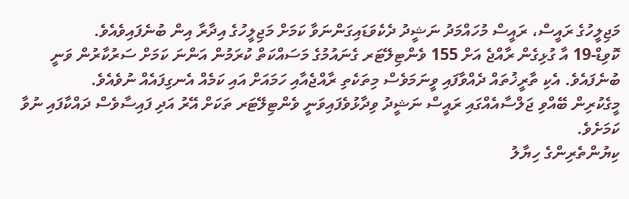މަޖިލީހުގެ ރައީސް، ރައީސް މުހައްމަދު ނަޝީދު ދެކެވަޑައިގަންނަވާ ކަމަށް މަޖިލީހުގެ އިދާރާ އިން ބުނެފައިވެއެވެ.
ކޮވިޑް-19 އާ ގުޅިގެން ރާއްޖެ އަށް 155 ވެންޓިލޭޓަރ ގެނައުމުގެ މަސައްކަތް ކުރަމުން އަންނަ ކަމަށް ސަރުކާރުން ވަނީ ބުނެފައެވެ. އެކި ތާރީޚުތައް ދެއްވާފައި ވީނަމަވެސް މިތަކެތި ރާއްޖެއާއި ހަމައަށް އައި ކަމެއް އެނގިފައެއް ނުވެއެވެ.
މީގެކުރިން ބޭއްވި ޖަލްސާއެއްގައި ރައީސް ނަޝީދު ވިދާޅުވެފައިވަނީ ވެންޓިލޭޓަރ ތަކަށް އޭރު އަދި ފައިސާވެސް ދައްކާފައި ނުވާ ކަމަށެވެ.
ކިޔުންތެރިންގެ ހިޔާލު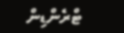ޓްރެންޑިން